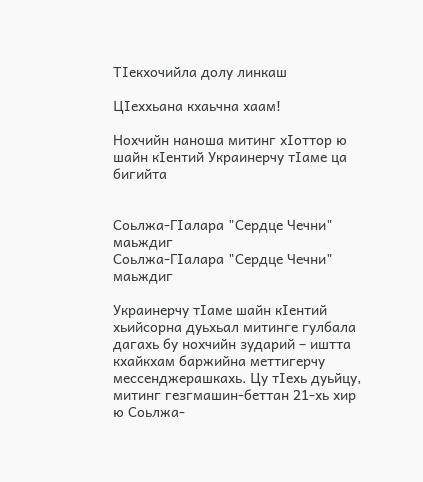ТIекхочийла долу линкаш

ЦIеххьана кхаьчна хаам!

Нохчийн наноша митинг хIоттор ю шайн кIентий Украинерчу тIаме ца бигийта


Соьлжа-ГIалара "Сердце Чечни" маьждиг
Соьлжа-ГIалара "Сердце Чечни" маьждиг

Украинерчу тIаме шайн кIентий хьийсорна дуьхьал митинге гулбала дагахь бу нохчийн зударий – иштта кхайкхам баржийна меттигерчу мессенджерашкахь. Цу тIехь дуьйцу, митинг гезгмашин-беттан 21-хь хир ю Соьлжа-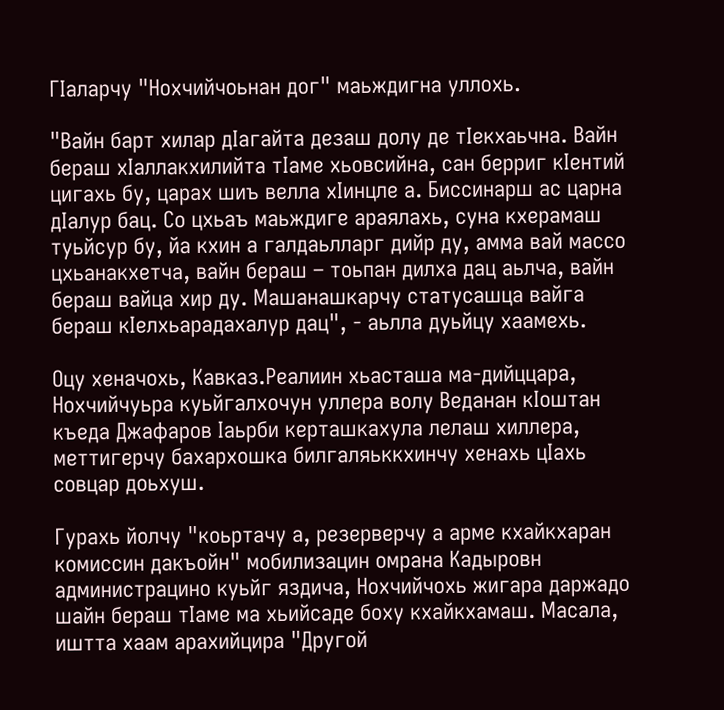ГIаларчу "Нохчийчоьнан дог" маьждигна уллохь.

"Вайн барт хилар дIагайта дезаш долу де тIекхаьчна. Вайн бераш хIаллакхилийта тIаме хьовсийна, сан берриг кIентий цигахь бу, царах шиъ велла хIинцле а. Биссинарш ас царна дIалур бац. Со цхьаъ маьждиге араялахь, суна кхерамаш туьйсур бу, йа кхин а галдаьлларг дийр ду, амма вай массо цхьанакхетча, вайн бераш – тоьпан дилха дац аьлча, вайн бераш вайца хир ду. Машанашкарчу статусашца вайга бераш кIелхьарадахалур дац", - аьлла дуьйцу хаамехь.

Оцу хеначохь, Кавказ.Реалиин хьасташа ма-дийццара, Нохчийчуьра куьйгалхочун уллера волу Веданан кIоштан къеда Джафаров Iаьрби керташкахула лелаш хиллера, меттигерчу бахархошка билгаляьккхинчу хенахь цIахь совцар доьхуш.

Гурахь йолчу "коьртачу а, резерверчу а арме кхайкхаран комиссин дакъойн" мобилизацин омрана Кадыровн администрацино куьйг яздича, Нохчийчохь жигара даржадо шайн бераш тIаме ма хьийсаде боху кхайкхамаш. Масала, иштта хаам арахийцира "Другой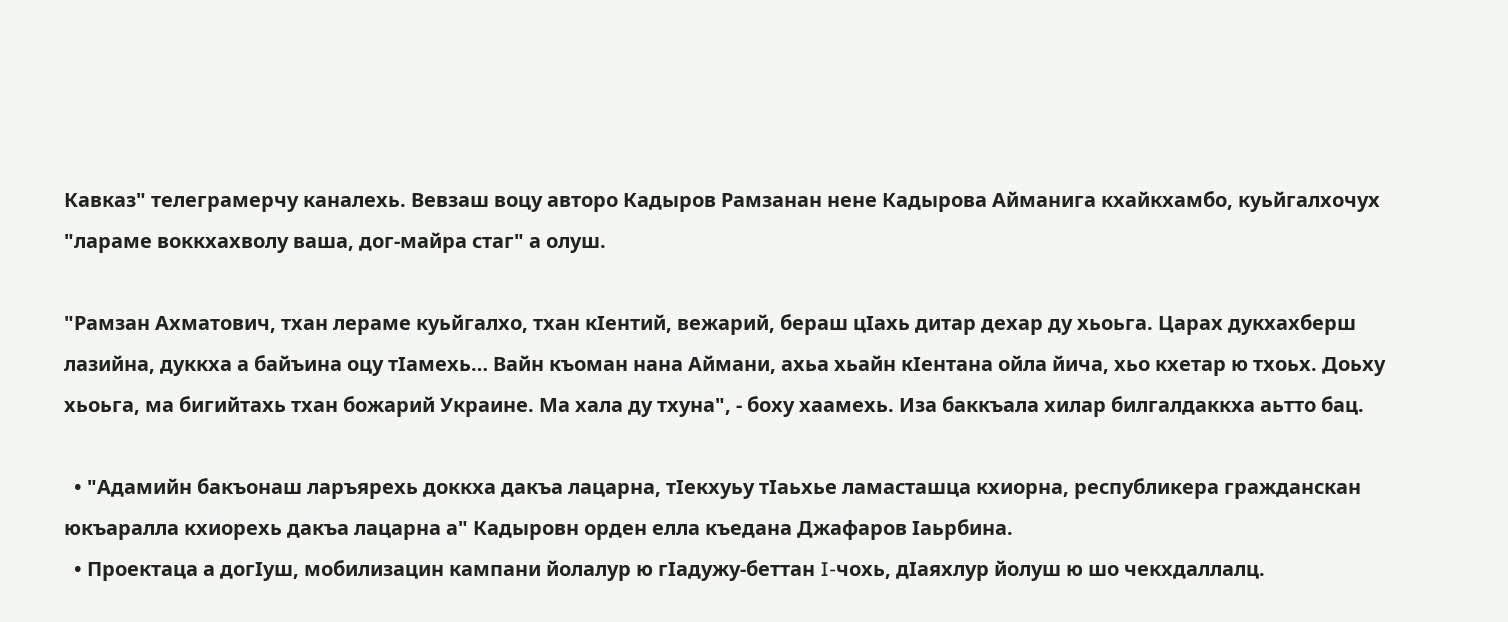Кавказ" телеграмерчу каналехь. Вевзаш воцу авторо Кадыров Рамзанан нене Кадырова Айманига кхайкхамбо, куьйгалхочух "лараме воккхахволу ваша, дог-майра стаг" а олуш.

"Рамзан Ахматович, тхан лераме куьйгалхо, тхан кIентий, вежарий, бераш цIахь дитар дехар ду хьоьга. Царах дукхахберш лазийна, дуккха а байъина оцу тIамехь… Вайн къоман нана Аймани, ахьа хьайн кIентана ойла йича, хьо кхетар ю тхоьх. Доьху хьоьга, ма бигийтахь тхан божарий Украине. Ма хала ду тхуна", - боху хаамехь. Иза баккъала хилар билгалдаккха аьтто бац.

  • "Адамийн бакъонаш ларъярехь доккха дакъа лацарна, тIекхуьу тIаьхье ламасташца кхиорна, республикера гражданскан юкъаралла кхиорехь дакъа лацарна а" Кадыровн орден елла къедана Джафаров Iаьрбина.
  • Проектаца а догIуш, мобилизацин кампани йолалур ю гIадужу-беттан I-чохь, дIаяхлур йолуш ю шо чекхдаллалц.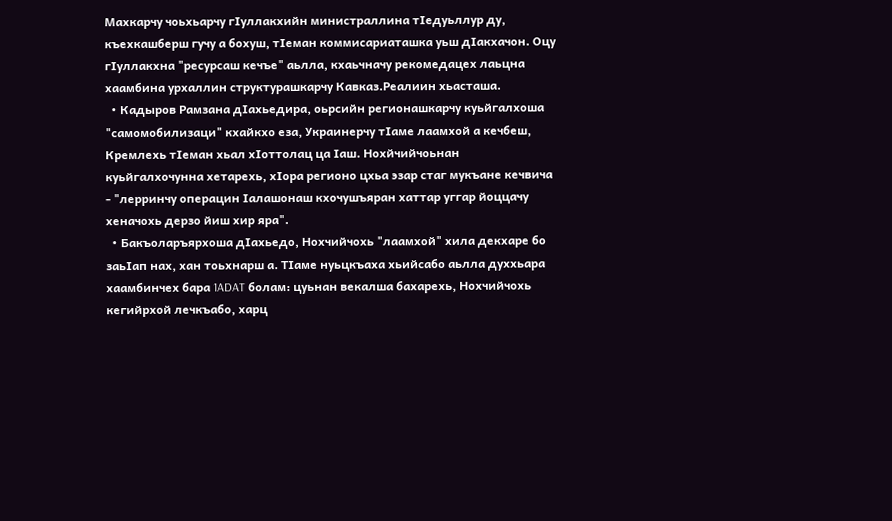Махкарчу чоьхьарчу гIуллакхийн министраллина тIедуьллур ду, къехкашберш гучу а бохуш, тIеман коммисариаташка уьш дIакхачон. Оцу гIуллакхна "ресурсаш кечъе" аьлла, кхаьчначу рекомедацех лаьцна хаамбина урхаллин структурашкарчу Кавказ.Реалиин хьасташа.
  • Кадыров Рамзана дIахьедира, оьрсийн регионашкарчу куьйгалхоша "самомобилизаци" кхайкхо еза, Украинерчу тIаме лаамхой а кечбеш, Кремлехь тIеман хьал хIоттолац ца Iаш. Нохйчийчоьнан куьйгалхочунна хетарехь, хIора регионо цхьа эзар стаг мукъане кечвича - "лерринчу операцин Iалашонаш кхочушъяран хаттар уггар йоццачу хеначохь дерзо йиш хир яра".
  • Бакъоларъярхоша дIахьедо, Нохчийчохь "лаамхой" хила декхаре бо заьIап нах, хан тоьхнарш а. ТIаме нуьцкъаха хьийсабо аьлла духхьара хаамбинчех бара 1ADAT болам: цуьнан векалша бахарехь, Нохчийчохь кегийрхой лечкъабо, харц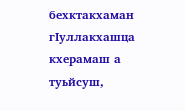бехктакхаман гIуллакхашца кхерамаш а туьйсуш,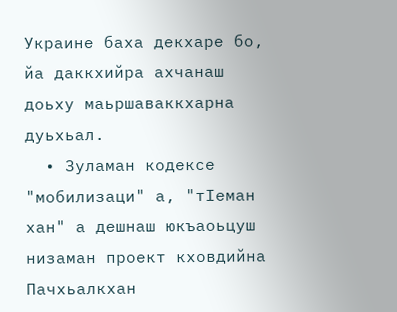Украине баха декхаре бо, йа даккхийра ахчанаш доьху маьршаваккхарна дуьхьал.
  • Зуламан кодексе "мобилизаци" а, "тIеман хан" а дешнаш юкъаоьцуш низаман проект кховдийна Пачхьалкхан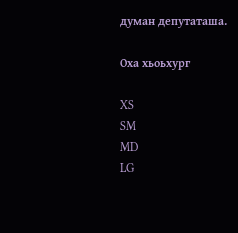думан депутаташа.

Оха хьоьхург

XS
SM
MD
LG